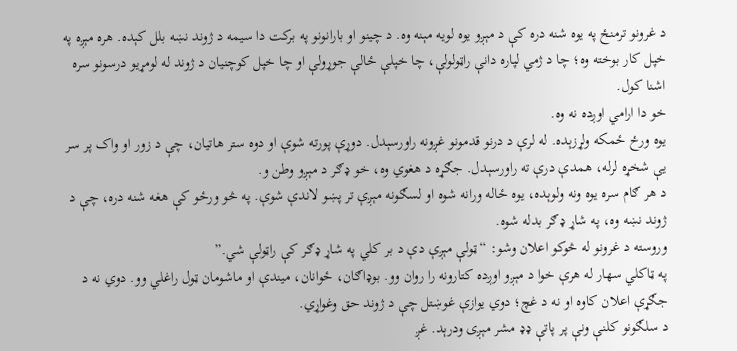د غرونو ترمنځ په یوه شنه دره کې د مېږو یوه لویه مېنه وه. د چینو او بارانونو په برکت دا سیمه د ژوند نښه بلل کېده. هره مېږه په خپل کار بوخته وه؛ چا د ژمي لپاره دانې راټولولې، چا خپلې ځالې جوړولې او چا خپل کوچنیان د ژوند له لومړیو درسونو سره اشنا کول.
خو دا ارامي اوږده نه وه.
یوه ورځ ځمکه ولړزېده. له لرې د درنو قدمونو غږونه راورسېدل. دوړې پورته شوې او دوه ستر هاتیان، چې د زور او واک پر سر یې شخړه لرله، همدې درې ته راورسېدل. جګړه د هغوي وه، خو ډګر د مېږو وطن و.
د هر ګام سره یوه ونه ولوېده، یوه ځاله ورانه شوه او لسګونه مېږې تر پښو لاندې شوې. په څو ورځو کې هغه شنه دره، چې د ژوند نښه وه، په شاړ ډګر بدله شوه.
وروسته د غرونو له څوکو اعلان وشو: “ټولې مېږې دې د بر کلي په شاړ ډګر کې راټولې شي.”
په ټاکلي سهار له هرې خوا د مېږو اوږده کتارونه را روان وو. بوډاګان، ځوانان، میندې او ماشومان ټول راغلي وو. دوي نه د جګړې اعلان کاوه او نه د غچ؛ دوي یوازې غوښتل چې د ژوند حق وغواړي.
د سلګونو کلنې ونې پر پاتې ډډ مشر مېږی ودرېد. غږ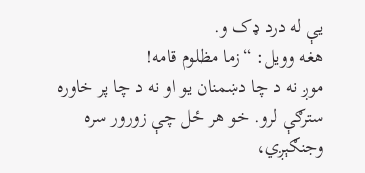یې له درد ډک و.
هغه وویل: “زما مظلوم قامه!
موږ نه د چا دښمنان یو او نه د چا پر خاوره سترګې لرو. خو هر ځل چې زورور سره وجنګېږي،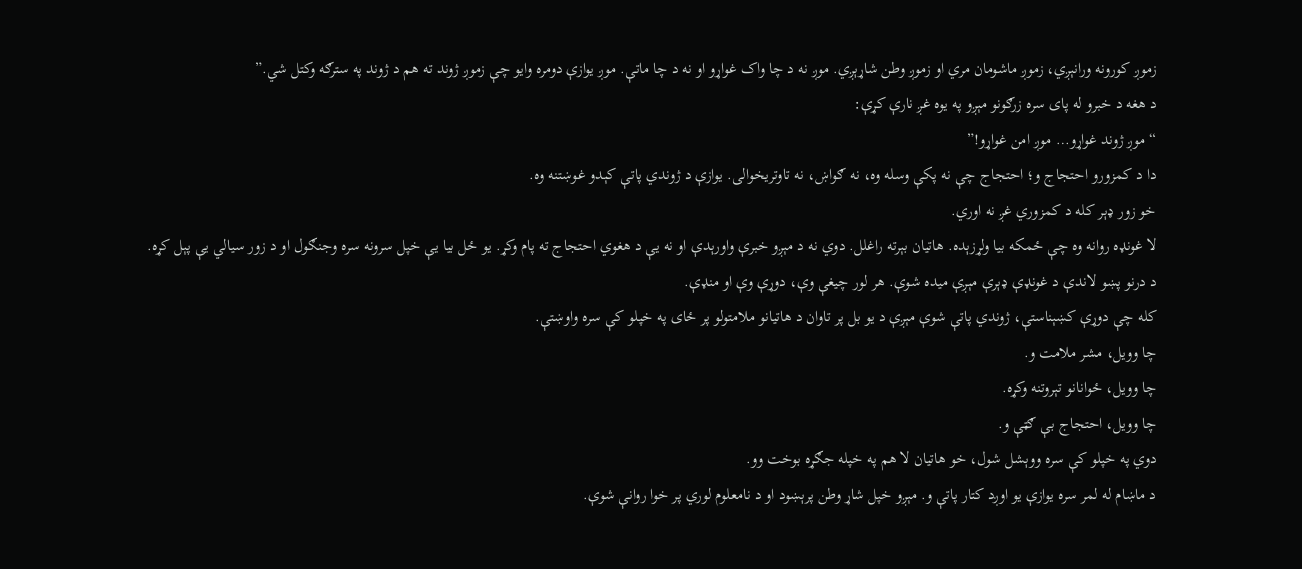زموږ کورونه ورانېږي، زموږ ماشومان مري او زموږ وطن شاړېږي. موږ نه د چا واک غواړو او نه د چا ماتې. موږ یوازې دومره وایو چې زموږ ژوند ته هم د ژوند په سترګه وکتل شي.”
د هغه د خبرو له پای سره زرګونو مېږو په یوه غږ نارې کړې:
“موږ ژوند غواړو… موږ امن غواړو!”
دا د کمزورو احتجاج و؛ احتجاج چې نه پکې وسله وه، نه ګواښ، نه تاوتریخوالی. یوازې د ژوندي پاتې کېدو غوښتنه وه.
خو زور ډېر کله د کمزوري غږ نه اوري.
لا غونډه روانه وه چې ځمکه بیا ولړزېده. هاتیان بېرته راغلل. دوي نه د مېږو خبرې واورېدې او نه یې د هغوي احتجاج ته پام وکړ. یو ځل بیا یې خپل سرونه سره وجنګول او د زور سیالي یې پېل کړه.
د درنو پښو لاندې د غونډې ډېرې مېږې میده شوې. هر لور چیغې وې، دوړې وې او منډې.
کله چې دوړې کښېناستې، ژوندي پاتې شوې مېږې د یو بل پر تاوان د هاتیانو ملامتولو پر ځای په خپلو کې سره واوښتې.
چا وویل، مشر ملامت و.
چا وویل، ځوانانو تېروتنه وکړه.
چا وویل، احتجاج بې ګټې و.
دوي په خپلو کې سره ووېشل شول، خو هاتیان لا هم په خپله جګړه بوخت وو.
د ماښام له لمر سره یوازې یو اوږد کتار پاتې و. مېږو خپل شاړ وطن پرېښود او د نامعلوم لوري پر خوا روانې شوې.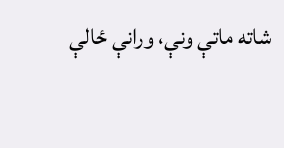شاته ماتې ونې، ورانې ځالې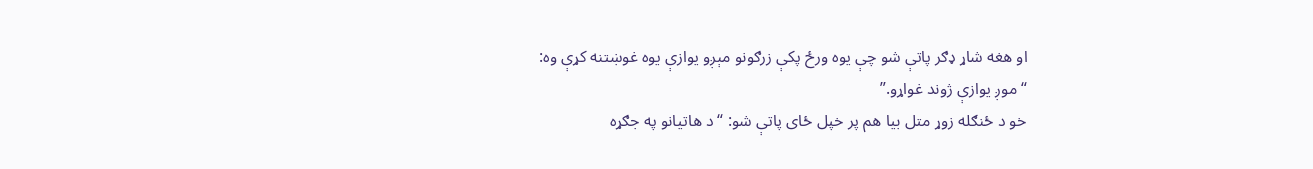او هغه شاړ ډګر پاتې شو چې یوه ورځ پکې زرګونو مېږو یوازې یوه غوښتنه کړې وه:
“موږ یوازې ژوند غواړو.”
خو د ځنګله زوړ متل بیا هم پر خپل ځای پاتې شو: “د هاتیانو په جګړه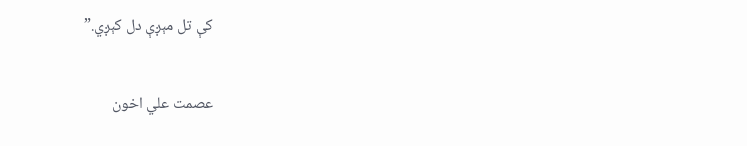کې تل مېږې دل کېږي.”


عصمت علي اخون